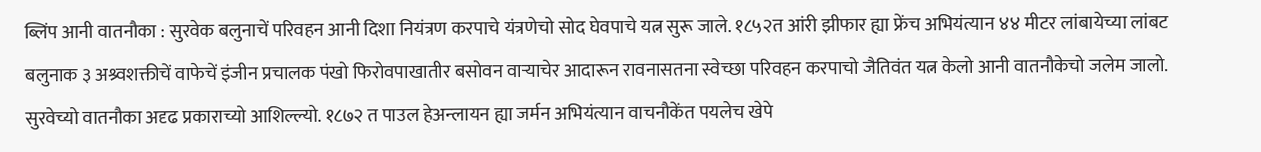ब्लिंप आनी वातनौका : सुरवेक बलुनाचें परिवहन आनी दिशा नियंत्रण करपाचे यंत्रणेचो सोद घेवपाचे यत्न सुरू जाले. १८५२त आंरी झीफार ह्या फ्रेंच अभियंत्यान ४४ मीटर लांबायेच्या लांबट बलुनाक ३ अश्र्वशक्तीचें वाफेचें इंजीन प्रचालक पंखो फिरोवपाखातीर बसोवन वाऱ्याचेर आदारून रावनासतना स्वेच्छा परिवहन करपाचो जैतिवंत यत्न केलो आनी वातनौकेचो जलेम जालो.
सुरवेच्यो वातनौका अदृढ प्रकाराच्यो आशिल्ल्यो. १८७२ त पाउल हेअन्लायन ह्या जर्मन अभियंत्यान वाचनौकेंत पयलेच खेपे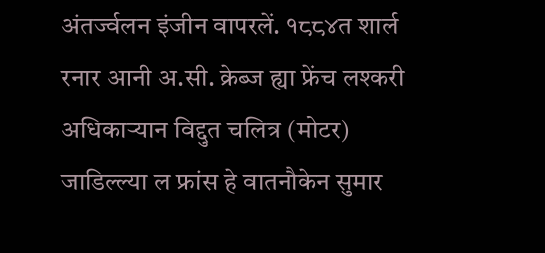अंतर्ज्वलन इंजीन वापरलें. १८८४त शार्ल रनार आनी अ.सी. क्रेब्ज ह्या फ्रेंच लश्करी अधिकाऱ्यान विद्दुत चलित्र (मोटर) जाडिल्ल्या ल फ्रांस हे वातनौकेन सुमार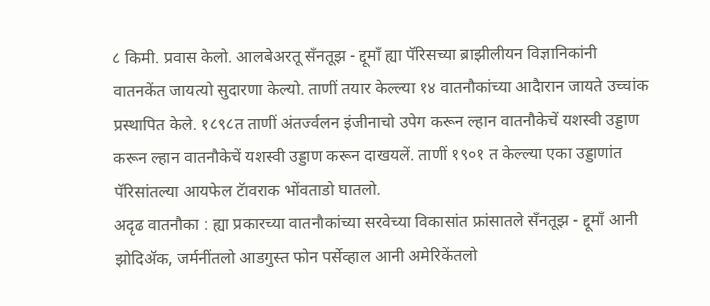८ किमी. प्रवास केलो. आलबेअरतू सँनतूझ - द्दूमाँ ह्या पॅरिसच्या ब्राझीलीयन विज्ञानिकांनी वातनकेंत जायत्यो सुदारणा केल्यो. ताणीं तयार केल्ल्या १४ वातनौकांच्या आदैारान जायते उच्चांक प्रस्थापित केले. १८९८त ताणीं अंतर्ज्वलन इंजीनाचो उपेग करून ल्हान वातनौकेचें यशस्वी उड्डाण करून ल्हान वातनौकेचें यशस्वी उड्डाण करून दाखयलें. ताणीं १९०१ त केल्ल्या एका उड्डाणांत पॅरिसांतल्या आयफेल टॅावराक भोंवताडो घातलो.
अदृढ वातनौका : ह्या प्रकारच्या वातनौकांच्या सरवेच्या विकासांत फ्रांसातले सँनतूझ - द्दूमाँ आनी झोदिॲक, जर्मनींतलो आडगुस्त फोन पर्सेव्हाल आनी अमेरिकेंतलो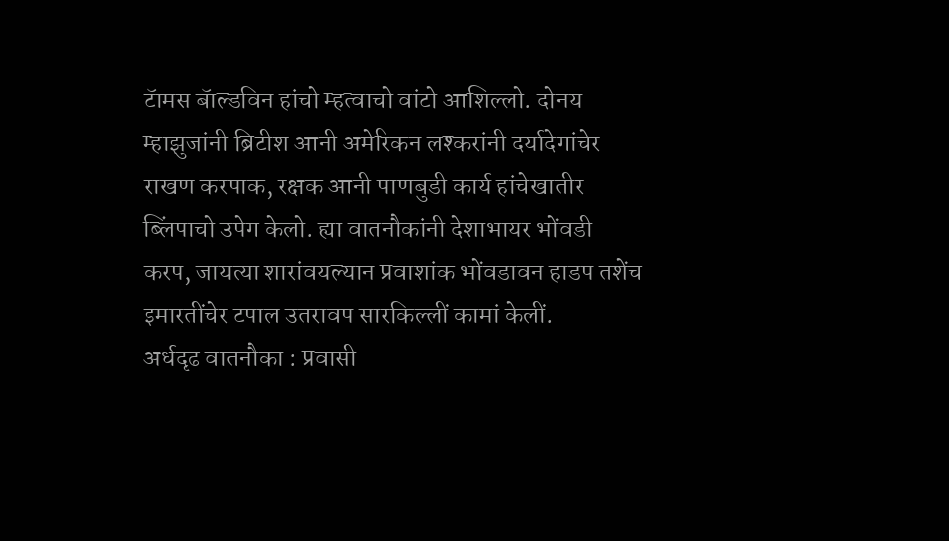टॅामस बॅाल्डविन हांचो म्हत्वाचो वांटो आशिल्लो. दोनय म्हाझुजांनी ब्रिटीश आनी अमेरिकन लश्करांनी दर्यादेगांचेर राखण करपाक, रक्षक आनी पाणबुडी कार्य हांचेखातीर ब्लिंपाचो उपेग केलो. ह्या वातनौकांनी देशाभायर भोंवडी करप, जायत्या शारांवयल्यान प्रवाशांक भोंवडावन हाडप तशेंच इमारतींचेर टपाल उतरावप सारकिल्लीं कामां केलीं.
अर्धदृढ वातनौका : प्रवासी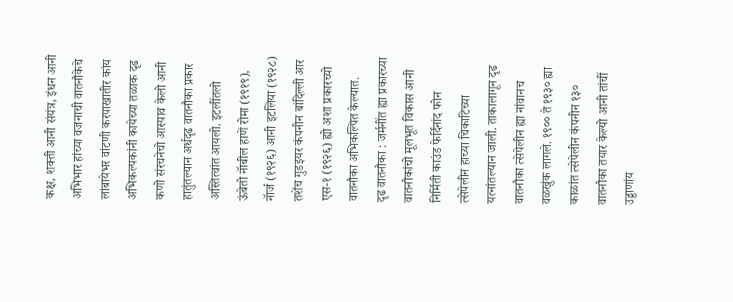कक्ष, शक्ती आनी संयंत्र, इंधन आनी अभिभार हांच्या वजनाची वातनौकेचे लांबायेभर वांटणी करपाखातीर कांय अभिकल्पकांनी कायेच्या तळाक दृढ कणो संरचनेचो आस्पाव केलो आनी हातुंतल्यान अर्धदृढ वातनौका प्रकार अस्तित्वांत आयलो. इटलींतलो ऊंबेतो नॅाबील हाणें रोमा (१९१९), नॅार्ज (१९२६) आनी इटलिया (१९२८) तशेंच गुडइयर कंपनीन बांदिल्ली आर एस-१ (१९२६) ह्यो अशा प्रकारच्यो वातनौका अभिकल्पित केल्यात.
दृढ वातनौका : जर्मनींत ह्या प्रकारच्या वातनौकांचो मूलभूत विकास आनी निर्मिती काउंड फेर्दिनांद फोन त्सेपेलीन हाच्या चिकाटिच्या यत्नांतल्यान जाली. ताकालागून दृढ वातनौका त्सेपेलीन ह्या नांवानच वळखुंक लागले. १९०० ते १९३० ह्या काळांत त्सेपेलीन कंपनीन १३० वातनौका तयार केल्यो आनी तांचीं उड्डाणांय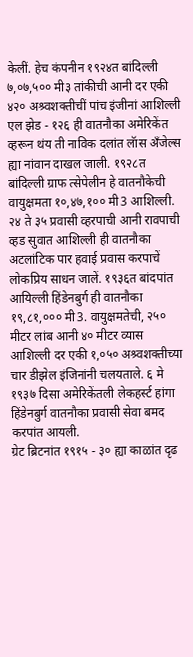केलीं. हेच कंपनीन १९२४त बांदिल्ली ७,०७,५०० मी३ तांकीची आनी दर एकी ४२० अश्र्वशक्तीचीं पांच इंजीनां आशिल्ली एल झेड - १२६ ही वातनौका अमेरिकेंत व्हरून थंय ती नाविक दलांत लॅास अँजेल्स ह्या नांवान दाखल जाली. १९२८त बांदिल्ली ग्राफ त्सेपेलीन हे वातनौकेची वायुक्षमता १०,४७,१०० मी3 आशिल्ली. २४ ते ३५ प्रवासी व्हरपाची आनी रावपाची व्हड सुवात आशिल्ली ही वातनौका अटलांटिक पार हवाई प्रवास करपाचें लोकप्रिय साधन जालें. १९३६त बांदपांत आयिल्ली हिंडेनबुर्ग ही वातनौका १९,८१,००० मी3. वायुक्षमतेची, २५० मीटर लांब आनी ४० मीटर व्यास आशिल्ली दर एकी १,०५० अश्र्वशक्तीच्या चार डीझेल इंजिनांनी चलयताले. ६ मे १९३७ दिसा अमेरिकेंतली लेकहर्स्ट हांगा हिंडेनबुर्ग वातनौका प्रवासी सेवा बमद करपांत आयली.
ग्रेट ब्रिटनांत १९१५ - ३० ह्या काळांत दृढ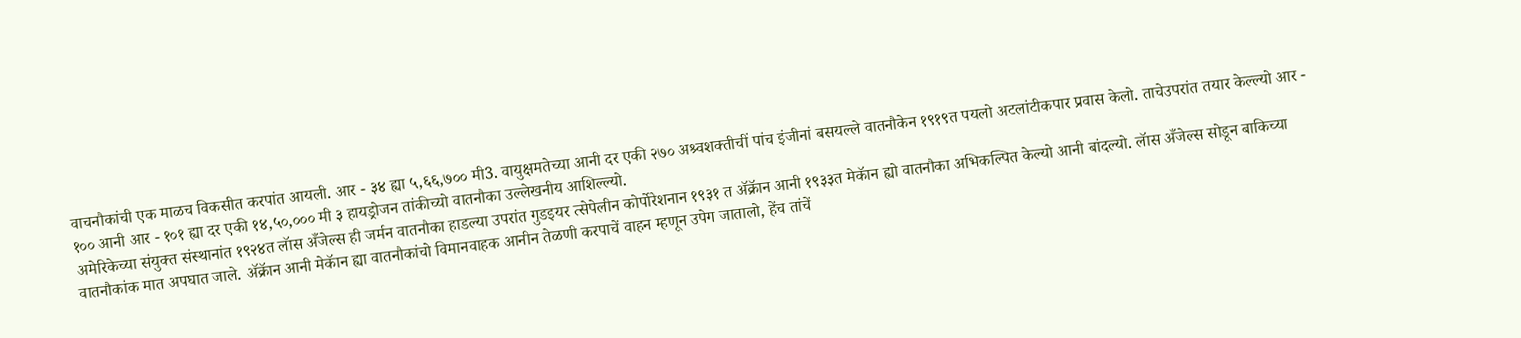वाचनौकांची एक माळच विकसीत करपांत आयली. आर - ३४ ह्या ५,६६,७०० मी3. वायुक्षमतेच्या आनी दर एकी २७० अश्र्वशक्तीचीं पांच इंजीनां बसयल्ले वातनौकेन १९१९त पयलो अटलांटीकपार प्रवास केलो. ताचेउपरांत तयार केल्ल्यो आर - १०० आनी आर - १०१ ह्या दर एकी १४,५०,००० मी ३ हायड्रोजन तांकीच्यो वातनौका उल्लेखनीय आशिल्ल्यो.
अमेरिकेच्या संयुक्त संस्थानांत १९२४त लॅास अँजेल्स ही जर्मन वातनौका हाडल्या उपरांत गुडइयर त्सेपेलीन कोर्पोरेशनान १९३१ त ॲक्रॅान आनी १९३३त मेकॅान ह्यो वातनौका अभिकल्पित केल्यो आनी बांदल्यो. लॅास अँजेल्स सोडून बाकिच्या वातनौकांक मात अपघात जाले. ॲक्रॅान आनी मेकॅान ह्या वातनौकांचो विमानवाहक आनीन तेळणी करपाचें वाहन म्हणून उपेग जातालो, हेंच तांचें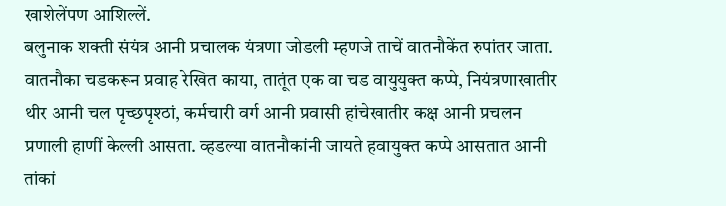खाशेलेंपण आशिल्लें.
बलुनाक शक्ती संयंत्र आनी प्रचालक यंत्रणा जोडली म्हणजे ताचें वातनौकेंत रुपांतर जाता. वातनौका चडकरून प्रवाह रेखित काया, तातूंत एक वा चड वायुयुक्त कप्पे, नियंत्रणाखातीर थीर आनी चल पृच्छपृश्ठां, कर्मचारी वर्ग आनी प्रवासी हांचेखातीर कक्ष आनी प्रचलन प्रणाली हाणीं केल्ली आसता. व्हडल्या वातनौकांनी जायते हवायुक्त कप्पे आसतात आनी तांकां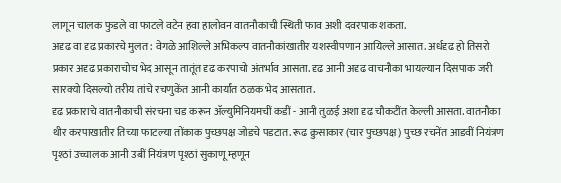लागून चालक फुडले वा फाटले वटेन हवा हालोवन वातनौकाची स्थिती फाव अशी दवरपाक शकता.
अदृढ वा दृढ प्रकारचे मुलत : वेगळे आशिल्ले अभिकल्प वातनौकांखातीर यशस्वीपणान आयिल्ले आसात. अर्धदृढ हो तिसरो प्रकार अदृढ प्रकाराचोच भेद आसून तातूंत दृढ करपाचो अंतर्भाव आसता. दृढ आनी अदृढ वाचनौका भायल्यान दिसपाक जरी सारक्यो दिसल्यो तरीय तांचे रचणुकेंत आनी कार्यांत ठळक भेद आसतात.
दृढ प्रकाराचे वातनौकाची संरचना चड करून ॲल्युमिनियमचीं कडीं - आनी तुळई अशा दृढ चौकटींत केल्ली आसता. वातनौका थीर करपाखातीर तिच्या फाटल्या तोंकाक पुच्छपक्ष जोडचे पडटात. रूढ क्रुसाकार (चार पुच्छपक्ष) पुच्छ रचनेंत आडवीं नियंत्रण पृश्ठां उच्चालक आनी उबीं नियंत्रण पृश्ठां सुकाणू म्हणून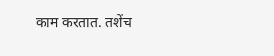काम करतात. तशेंच